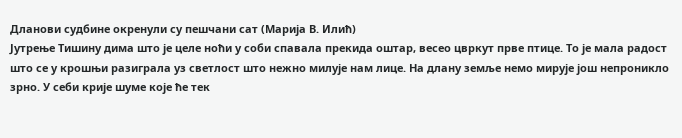Дланови судбине окренули су пешчани сат (Марија В. Илић)
Јутрење Тишину дима што је целе ноћи у соби спавала прекида оштар, весео цвркут прве птице. То је мала радост што се у крошњи разиграла уз светлост што нежно милује нам лице. На длану земље немо мирује још непроникло зрно. У себи крије шуме које ће тек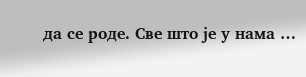да се роде. Све што је у нама …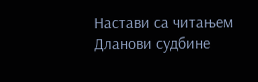Настави са читањем Дланови судбине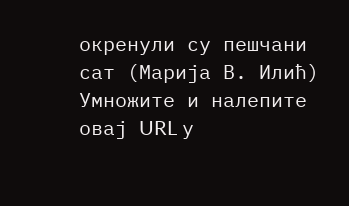окренули су пешчани сат (Марија В. Илић)
Умножите и налепите овај URL у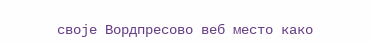своје Вордпресово веб место како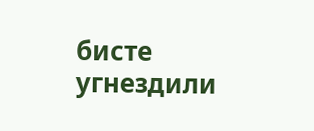бисте угнездили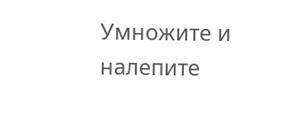Умножите и налепите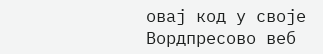овај код у своје Вордпресово веб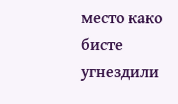место како бисте угнездили